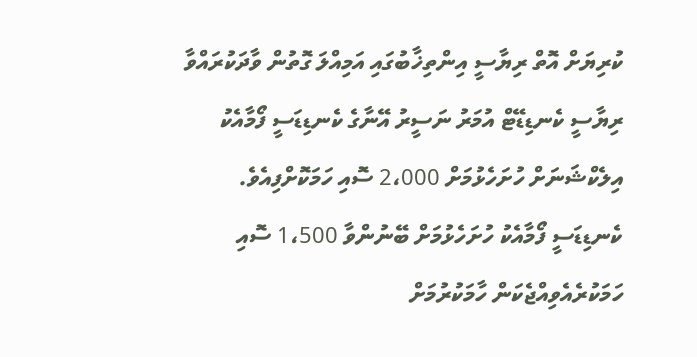ކުރިޔަށް އޮތް ރިޔާސީ އިންތިޚާބުގައި އަމިއްލަ ގޮތުން ވާދަކުރައްވާ ރިޔާސީ ކެނޑިޑޭޓް އުމަރު ނަސީރު އޭނާގެ ކެނޑިޑަސީ ފޯމާއެކު އިލެކްޝަނަށް ހުށަހެޅުމަށް 2،000 ސޮއި ހަމަކޮށްފިއެވެ.
ކެނޑިޑަސީ ފޯމާއެކު ހުށަހެޅުމަށް ބޭނުންވާ 1،500 ސޮއި ހަމަކުރެއެވިއްޖެކަން ހާމަކުރުމަށް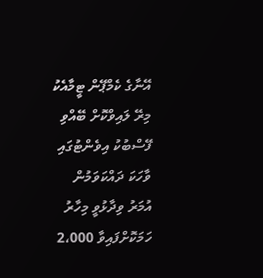އޭނާގެ ކެމްޕޭން ޓީމާއެކު މިރޭ ލައިވްކޮށް ބޭއްވި ފޭސްބުކު އިވެންޓުގައި ވާހަކަ ދައްކަވަމުން އުމަރު ވިދާޅުވީ މިހާރު ހަމަކޮށްފައިވާ 2،000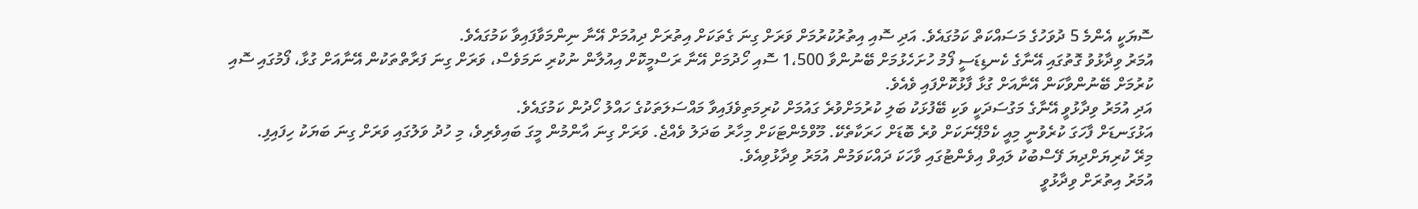ސޮޔަކީ އެންމެ 5 ދުވަހުގެ މަސައްކަތް ކަމުގައެވެ. އަދި ސޮއި އިތުރުކުރުމަށް ވަރަށް ގިނަ ގެތަކަށް އިތުރަށް ދިއުމަށް އޭނާ ނިންމަވާފައިވާ ކަމުގައެވެ.
އުމަރު ވިދާޅުވު ގޮތުގައި އޭނާގެ ކެނޑިޑަސީ ފޯމު ހުށަހެޅުމަށް ބޭނުންވާ 1،500 ސޮއި ހޯދުމަށް އޭނާ ރަސްމީކޮށް އިއުލާން ނުކުރި ނަމަވެސް، ވަރަށް ގިނަ ފަރާތްތަކުން އޭނާއަށް ގުޅާ، ފޯމުގައި ސޮއި ކުރުމަށް ބޭނުންވާކަން އޭނާއަށް ގުޅާ ފާޅުކޮށްފައި ވެއެވެ.
އަދި އުމަރު ވިދާޅުވީ އޭނާގެ މަގުސަދަކީ ވަކި ބޭފުޅަކު ބަލި ކުރުމަށްވުރެ ގައުމަށް ކުރިމަތިވެފައިވާ މައްސަލަތަކުގެ ހައްލު ހޯދުން ކަމުގައެވެ.
އަޅުގަނޑަށް ފާހަގަ ކުރެވުނީ މިއީ ކެމްޕޭނަކަށް ވުރެ ބޮޑަށް ހަރަކާތެކޭ. މޫވްމެންޓަކަށް މިހާރު ބަދަލު ވެއްޖެ. ވަރަށް ގިނަ އާންމުން މީގަ ބައިވެރިވެ، މި ހުދު ވަލުގައި ވަރަށް ގިނަ ބަޔަކު ހިފައިފި.
މިރޭ ކުރިޔަށްދިޔަ ފޭސްބުކު ލައިވް އިވެންޓުގައި ވާހަކަ ދައްކަވަމުން އުމަރު ވިދާޅުވިއެވެ.
އުމަރު އިތުރަށް ވިދާޅުވީ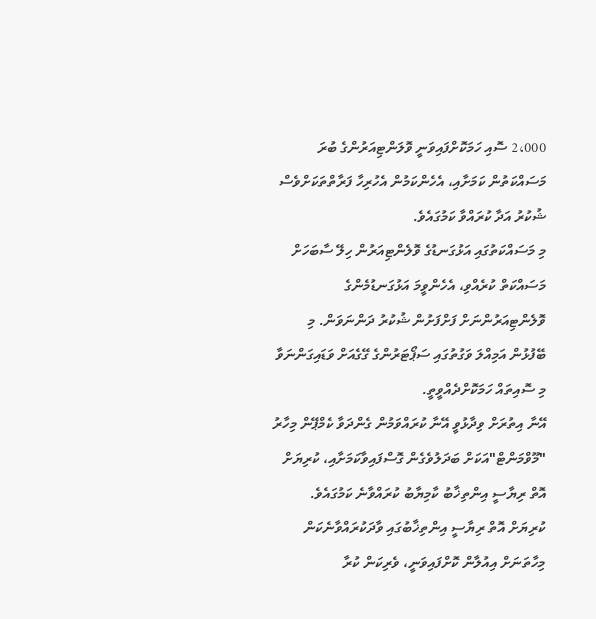2،000 ސޮއި ހަމަކޮށްފައިވަނީ ވޮލަންޓިއަރުންގެ ބުރަ މަސައްކަތުން ކަމަށާއި، އެހެންކަމުން އެހުރިހާ ފަރާތްތަކަށްވެސް ޝުކުރު އަދާ ކުރައްވާ ކަމުގައެވެ.
މި މަސައްކަތުގައި އަޅުގަނޑުގެ ވޮލެންޓިއަރުން ހިލޭ ސާބަހަށް މަސައްކަތް ކުރެއްވި، އެހެންވީމަ އަޅުގަނޑުމެންގެ ވޮލެންޓިއަރުންނަށް ފަށްފަށުން ޝުކުރު ދަންނަވަން. މި ބޭފުޅުން އަމިއްލަ ވަގުތުގައި ސަޕޯޓަރުންގެ ގޭގެއަށް ވަޑައިގަންނަވާ މި ސޮއިތައް ހަމަކޮށްދެއްވީތީ.
އޭނާ އިތުރަށް ވިދާޅުވީ އޭނާ ކުރައްވަމުން ގެންދަވާ ކެމްޕޭން މިހާރު "މޫވްމަންޓް"އަކަށް ބަދަލުވެގެން ގޮސްފައިވާކަމަށާއި، ކުރިޔަށް އޮތް ރިޔާސީ އިންތިޚާބު ކާމިޔާބު ކުރައްވާނެ ކަމުގައެވެ.
ކުރިޔަށް އޮތް ރިޔާސީ އިންތިޚާބުގައި ވާދަކުރައްވާނެކަން މިހާތަނަށް އިއުލާން ކޮށްފައިވަނީ، ވެރިކަން ކުރާ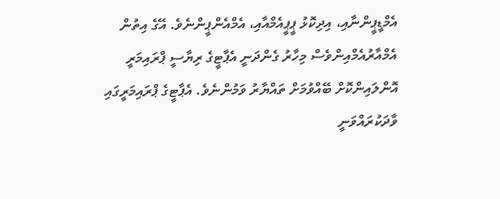އެމްޑީޕީންނާއި، އިދިކޮޅު ޕީޕީއެމްއާއި، އެމްއެންޕީންނެވެ. އޭގެ އިތުން އެމްއާރުއެމްއިންވެސް މިހާރު ގެންދަނީ އެޕާޓީގެ ރިޔާސީ ޕްރައިމަރީ އޮންލައިންކޮށް ބޭއްވުމަށް ތައްޔާރު ވަމުންނެވެ. އެޕާޓީގެ ޕްރައިމަރީގައި ވާދަކުރައްވަނީ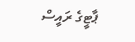ޕާޓީގެ ރައީސް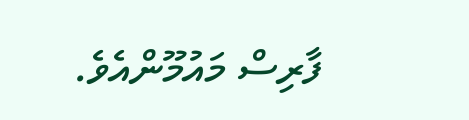ފާރިސް މައުމޫންއެވެ.